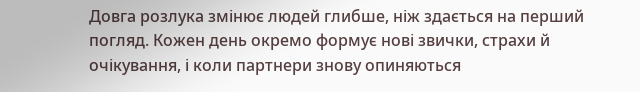Довга розлука змінює людей глибше, ніж здається на перший погляд. Кожен день окремо формує нові звички, страхи й очікування, і коли партнери знову опиняються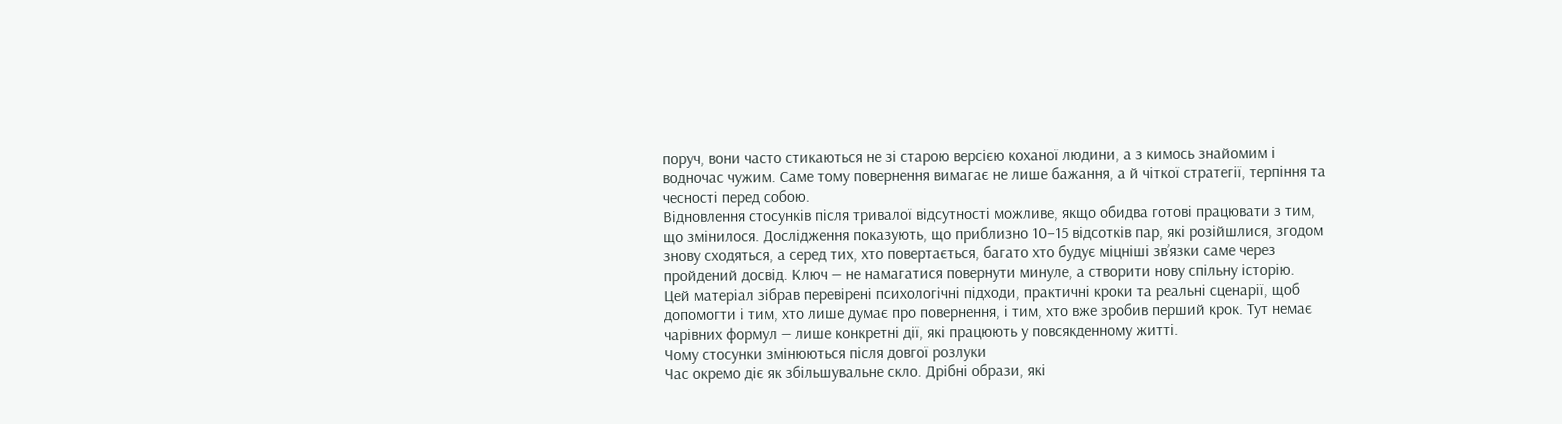поруч, вони часто стикаються не зі старою версією коханої людини, а з кимось знайомим і водночас чужим. Саме тому повернення вимагає не лише бажання, а й чіткої стратегії, терпіння та чесності перед собою.
Відновлення стосунків після тривалої відсутності можливе, якщо обидва готові працювати з тим, що змінилося. Дослідження показують, що приблизно 10–15 відсотків пар, які розійшлися, згодом знову сходяться, а серед тих, хто повертається, багато хто будує міцніші зв’язки саме через пройдений досвід. Ключ — не намагатися повернути минуле, а створити нову спільну історію.
Цей матеріал зібрав перевірені психологічні підходи, практичні кроки та реальні сценарії, щоб допомогти і тим, хто лише думає про повернення, і тим, хто вже зробив перший крок. Тут немає чарівних формул — лише конкретні дії, які працюють у повсякденному житті.
Чому стосунки змінюються після довгої розлуки
Час окремо діє як збільшувальне скло. Дрібні образи, які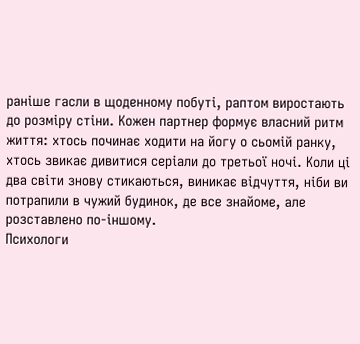раніше гасли в щоденному побуті, раптом виростають до розміру стіни. Кожен партнер формує власний ритм життя: хтось починає ходити на йогу о сьомій ранку, хтось звикає дивитися серіали до третьої ночі. Коли ці два світи знову стикаються, виникає відчуття, ніби ви потрапили в чужий будинок, де все знайоме, але розставлено по-іншому.
Психологи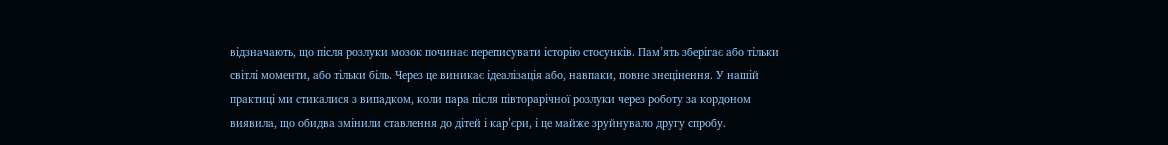відзначають, що після розлуки мозок починає переписувати історію стосунків. Пам’ять зберігає або тільки світлі моменти, або тільки біль. Через це виникає ідеалізація або, навпаки, повне знецінення. У нашій практиці ми стикалися з випадком, коли пара після півторарічної розлуки через роботу за кордоном виявила, що обидва змінили ставлення до дітей і кар’єри, і це майже зруйнувало другу спробу.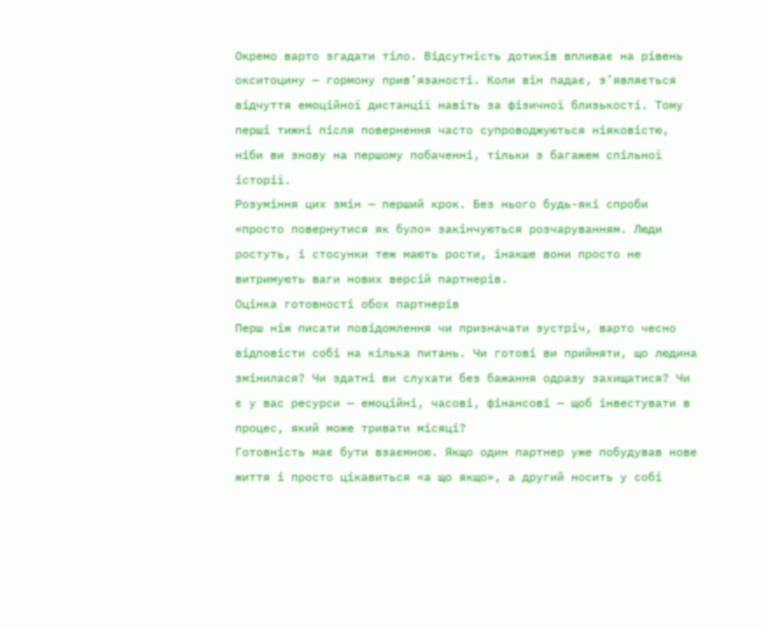Окремо варто згадати тіло. Відсутність дотиків впливає на рівень окситоцину — гормону прив’язаності. Коли він падає, з’являється відчуття емоційної дистанції навіть за фізичної близькості. Тому перші тижні після повернення часто супроводжуються ніяковістю, ніби ви знову на першому побаченні, тільки з багажем спільної історії.
Розуміння цих змін — перший крок. Без нього будь-які спроби «просто повернутися як було» закінчуються розчаруванням. Люди ростуть, і стосунки теж мають рости, інакше вони просто не витримують ваги нових версій партнерів.
Оцінка готовності обох партнерів
Перш ніж писати повідомлення чи призначати зустріч, варто чесно відповісти собі на кілька питань. Чи готові ви прийняти, що людина змінилася? Чи здатні ви слухати без бажання одразу захищатися? Чи є у вас ресурси — емоційні, часові, фінансові — щоб інвестувати в процес, який може тривати місяці?
Готовність має бути взаємною. Якщо один партнер уже побудував нове життя і просто цікавиться «а що якщо», а другий носить у собі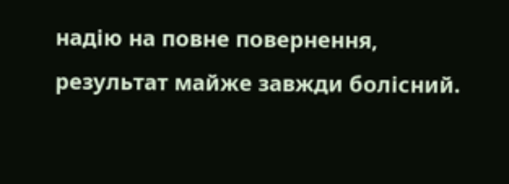надію на повне повернення, результат майже завжди болісний.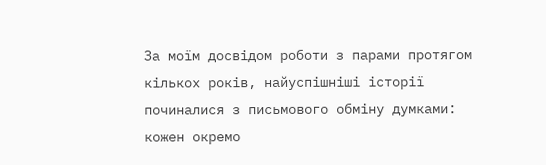За моїм досвідом роботи з парами протягом кількох років, найуспішніші історії починалися з письмового обміну думками: кожен окремо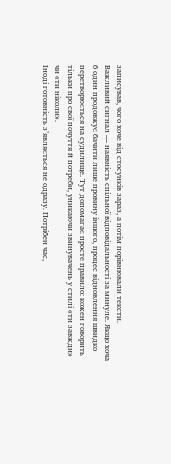записував, чого хоче від стосунків зараз, а потім порівнювали тексти.
Важливий сигнал — наявність спільної відповідальності за минуле. Якщо хоча б один продовжує бачити лише провину іншого, процес відновлення швидко перетворюється на судилище. Тут допомагає просте правило: кожен говорить тільки про свої почуття й потреби, уникаючи звинувачень у стилі «ти завжди» чи «ти ніколи».
Іноді готовність з’являється не одразу. Потрібен час,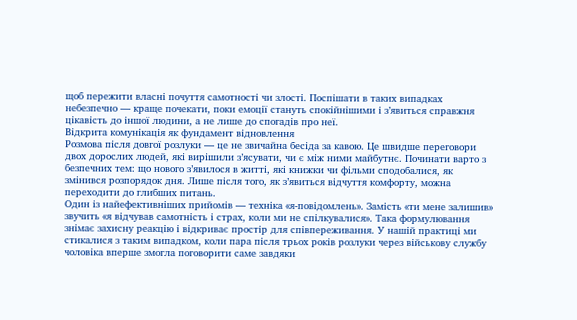щоб пережити власні почуття самотності чи злості. Поспішати в таких випадках небезпечно — краще почекати, поки емоції стануть спокійнішими і з’явиться справжня цікавість до іншої людини, а не лише до спогадів про неї.
Відкрита комунікація як фундамент відновлення
Розмова після довгої розлуки — це не звичайна бесіда за кавою. Це швидше переговори двох дорослих людей, які вирішили з’ясувати, чи є між ними майбутнє. Починати варто з безпечних тем: що нового з’явилося в житті, які книжки чи фільми сподобалися, як змінився розпорядок дня. Лише після того, як з’явиться відчуття комфорту, можна переходити до глибших питань.
Один із найефективніших прийомів — техніка «я-повідомлень». Замість «ти мене залишив» звучить «я відчував самотність і страх, коли ми не спілкувалися». Така формулювання знімає захисну реакцію і відкриває простір для співпереживання. У нашій практиці ми стикалися з таким випадком, коли пара після трьох років розлуки через військову службу чоловіка вперше змогла поговорити саме завдяки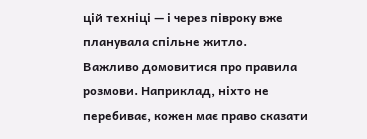цій техніці — і через півроку вже планувала спільне житло.
Важливо домовитися про правила розмови. Наприклад, ніхто не перебиває, кожен має право сказати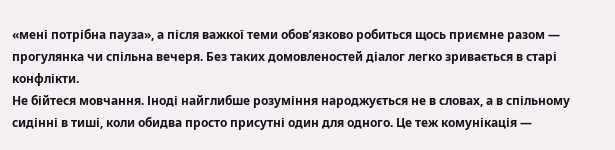«мені потрібна пауза», а після важкої теми обов’язково робиться щось приємне разом — прогулянка чи спільна вечеря. Без таких домовленостей діалог легко зривається в старі конфлікти.
Не бійтеся мовчання. Іноді найглибше розуміння народжується не в словах, а в спільному сидінні в тиші, коли обидва просто присутні один для одного. Це теж комунікація —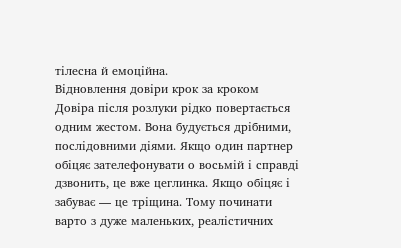тілесна й емоційна.
Відновлення довіри крок за кроком
Довіра після розлуки рідко повертається одним жестом. Вона будується дрібними, послідовними діями. Якщо один партнер обіцяє зателефонувати о восьмій і справді дзвонить, це вже цеглинка. Якщо обіцяє і забуває — це тріщина. Тому починати варто з дуже маленьких, реалістичних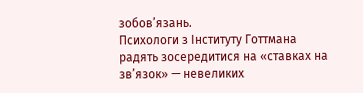зобов’язань.
Психологи з Інституту Готтмана радять зосередитися на «ставках на зв’язок» — невеликих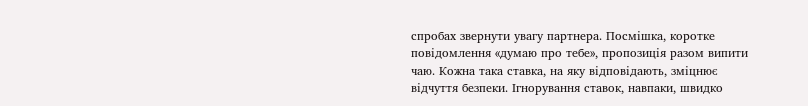спробах звернути увагу партнера. Посмішка, коротке повідомлення «думаю про тебе», пропозиція разом випити чаю. Кожна така ставка, на яку відповідають, зміцнює відчуття безпеки. Ігнорування ставок, навпаки, швидко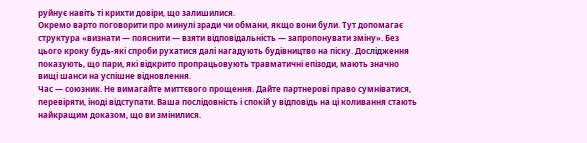руйнує навіть ті крихти довіри, що залишилися.
Окремо варто поговорити про минулі зради чи обмани, якщо вони були. Тут допомагає структура «визнати — пояснити — взяти відповідальність — запропонувати зміну». Без цього кроку будь-які спроби рухатися далі нагадують будівництво на піску. Дослідження показують, що пари, які відкрито пропрацьовують травматичні епізоди, мають значно вищі шанси на успішне відновлення.
Час — союзник. Не вимагайте миттєвого прощення. Дайте партнерові право сумніватися, перевіряти, іноді відступати. Ваша послідовність і спокій у відповідь на ці коливання стають найкращим доказом, що ви змінилися.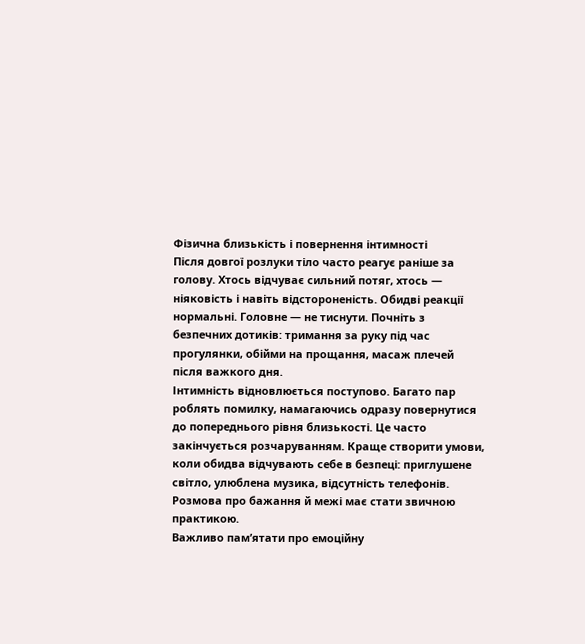Фізична близькість і повернення інтимності
Після довгої розлуки тіло часто реагує раніше за голову. Хтось відчуває сильний потяг, хтось — ніяковість і навіть відстороненість. Обидві реакції нормальні. Головне — не тиснути. Почніть з безпечних дотиків: тримання за руку під час прогулянки, обійми на прощання, масаж плечей після важкого дня.
Інтимність відновлюється поступово. Багато пар роблять помилку, намагаючись одразу повернутися до попереднього рівня близькості. Це часто закінчується розчаруванням. Краще створити умови, коли обидва відчувають себе в безпеці: приглушене світло, улюблена музика, відсутність телефонів. Розмова про бажання й межі має стати звичною практикою.
Важливо пам’ятати про емоційну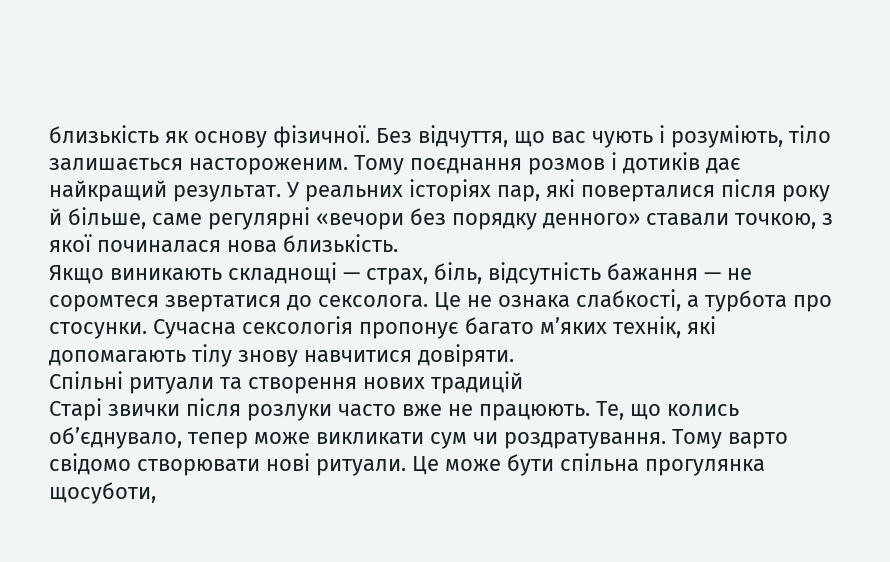близькість як основу фізичної. Без відчуття, що вас чують і розуміють, тіло залишається настороженим. Тому поєднання розмов і дотиків дає найкращий результат. У реальних історіях пар, які поверталися після року й більше, саме регулярні «вечори без порядку денного» ставали точкою, з якої починалася нова близькість.
Якщо виникають складнощі — страх, біль, відсутність бажання — не соромтеся звертатися до сексолога. Це не ознака слабкості, а турбота про стосунки. Сучасна сексологія пропонує багато м’яких технік, які допомагають тілу знову навчитися довіряти.
Спільні ритуали та створення нових традицій
Старі звички після розлуки часто вже не працюють. Те, що колись об’єднувало, тепер може викликати сум чи роздратування. Тому варто свідомо створювати нові ритуали. Це може бути спільна прогулянка щосуботи,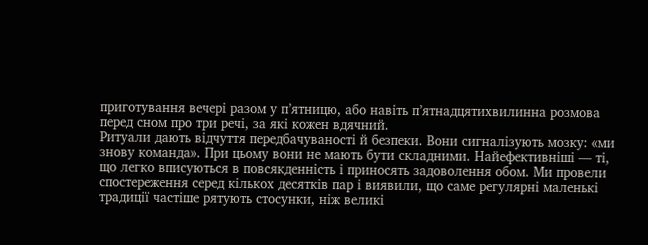приготування вечері разом у п’ятницю, або навіть п’ятнадцятихвилинна розмова перед сном про три речі, за які кожен вдячний.
Ритуали дають відчуття передбачуваності й безпеки. Вони сигналізують мозку: «ми знову команда». При цьому вони не мають бути складними. Найефективніші — ті, що легко вписуються в повсякденність і приносять задоволення обом. Ми провели спостереження серед кількох десятків пар і виявили, що саме регулярні маленькі традиції частіше рятують стосунки, ніж великі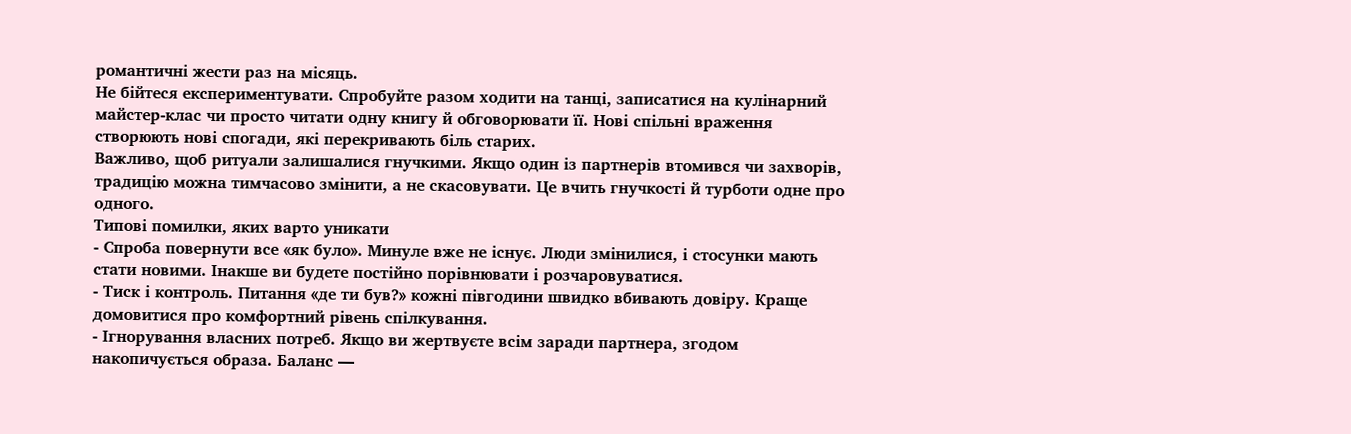романтичні жести раз на місяць.
Не бійтеся експериментувати. Спробуйте разом ходити на танці, записатися на кулінарний майстер-клас чи просто читати одну книгу й обговорювати її. Нові спільні враження створюють нові спогади, які перекривають біль старих.
Важливо, щоб ритуали залишалися гнучкими. Якщо один із партнерів втомився чи захворів, традицію можна тимчасово змінити, а не скасовувати. Це вчить гнучкості й турботи одне про одного.
Типові помилки, яких варто уникати
- Спроба повернути все «як було». Минуле вже не існує. Люди змінилися, і стосунки мають стати новими. Інакше ви будете постійно порівнювати і розчаровуватися.
- Тиск і контроль. Питання «де ти був?» кожні півгодини швидко вбивають довіру. Краще домовитися про комфортний рівень спілкування.
- Ігнорування власних потреб. Якщо ви жертвуєте всім заради партнера, згодом накопичується образа. Баланс —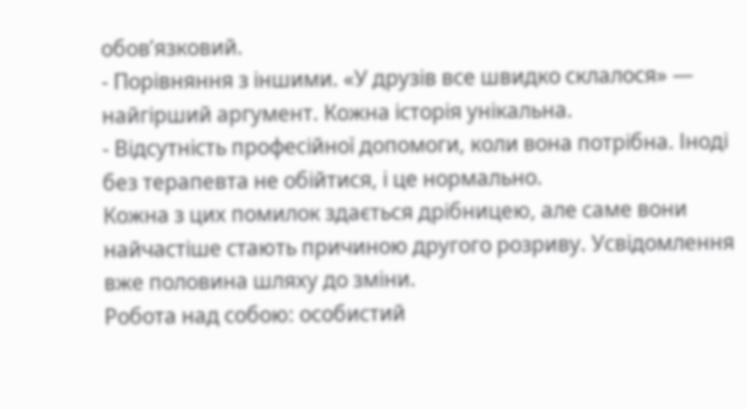обов’язковий.
- Порівняння з іншими. «У друзів все швидко склалося» — найгірший аргумент. Кожна історія унікальна.
- Відсутність професійної допомоги, коли вона потрібна. Іноді без терапевта не обійтися, і це нормально.
Кожна з цих помилок здається дрібницею, але саме вони найчастіше стають причиною другого розриву. Усвідомлення вже половина шляху до зміни.
Робота над собою: особистий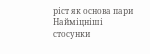ріст як основа пари
Найміцніші стосунки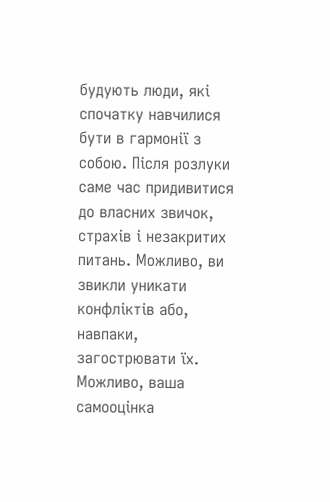будують люди, які спочатку навчилися бути в гармонії з собою. Після розлуки саме час придивитися до власних звичок, страхів і незакритих питань. Можливо, ви звикли уникати конфліктів або, навпаки, загострювати їх. Можливо, ваша самооцінка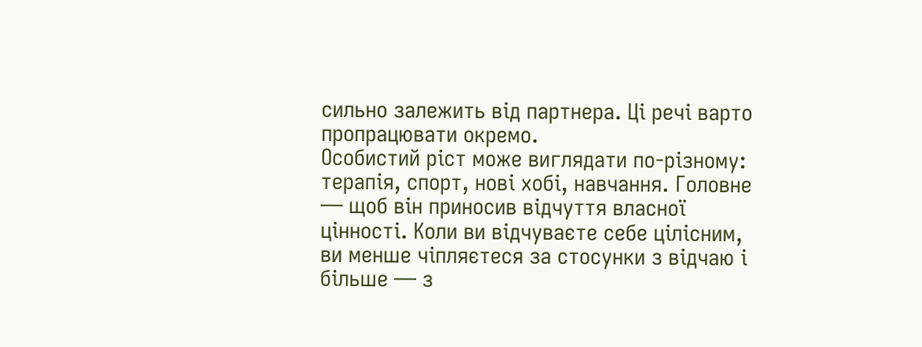сильно залежить від партнера. Ці речі варто пропрацювати окремо.
Особистий ріст може виглядати по-різному: терапія, спорт, нові хобі, навчання. Головне — щоб він приносив відчуття власної цінності. Коли ви відчуваєте себе цілісним, ви менше чіпляєтеся за стосунки з відчаю і більше — з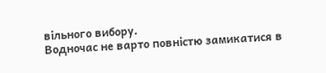вільного вибору.
Водночас не варто повністю замикатися в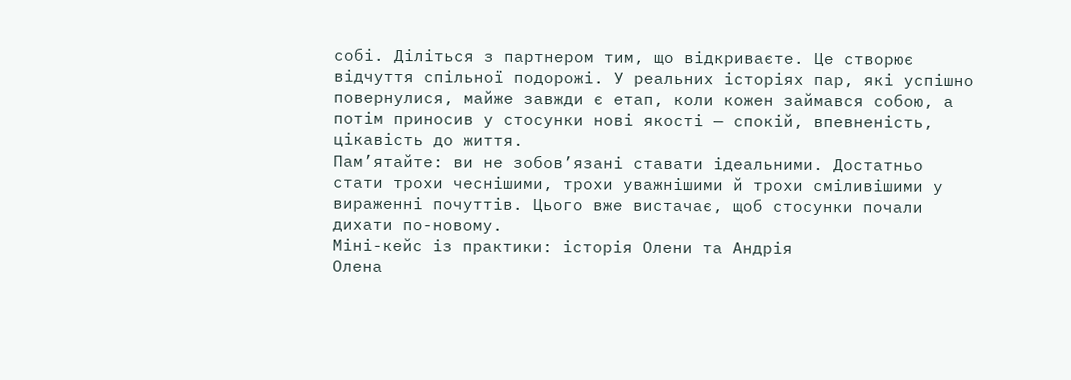собі. Діліться з партнером тим, що відкриваєте. Це створює відчуття спільної подорожі. У реальних історіях пар, які успішно повернулися, майже завжди є етап, коли кожен займався собою, а потім приносив у стосунки нові якості — спокій, впевненість, цікавість до життя.
Пам’ятайте: ви не зобов’язані ставати ідеальними. Достатньо стати трохи чеснішими, трохи уважнішими й трохи сміливішими у вираженні почуттів. Цього вже вистачає, щоб стосунки почали дихати по-новому.
Міні-кейс із практики: історія Олени та Андрія
Олена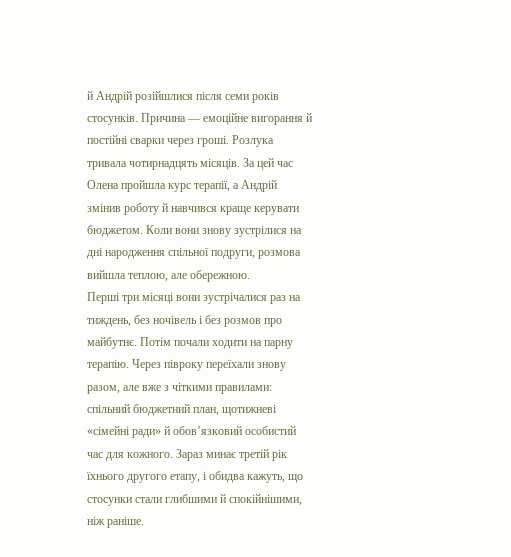й Андрій розійшлися після семи років стосунків. Причина — емоційне вигорання й постійні сварки через гроші. Розлука тривала чотирнадцять місяців. За цей час Олена пройшла курс терапії, а Андрій змінив роботу й навчився краще керувати бюджетом. Коли вони знову зустрілися на дні народження спільної подруги, розмова вийшла теплою, але обережною.
Перші три місяці вони зустрічалися раз на тиждень, без ночівель і без розмов про майбутнє. Потім почали ходити на парну терапію. Через півроку переїхали знову разом, але вже з чіткими правилами: спільний бюджетний план, щотижневі «сімейні ради» й обов’язковий особистий час для кожного. Зараз минає третій рік їхнього другого етапу, і обидва кажуть, що стосунки стали глибшими й спокійнішими, ніж раніше.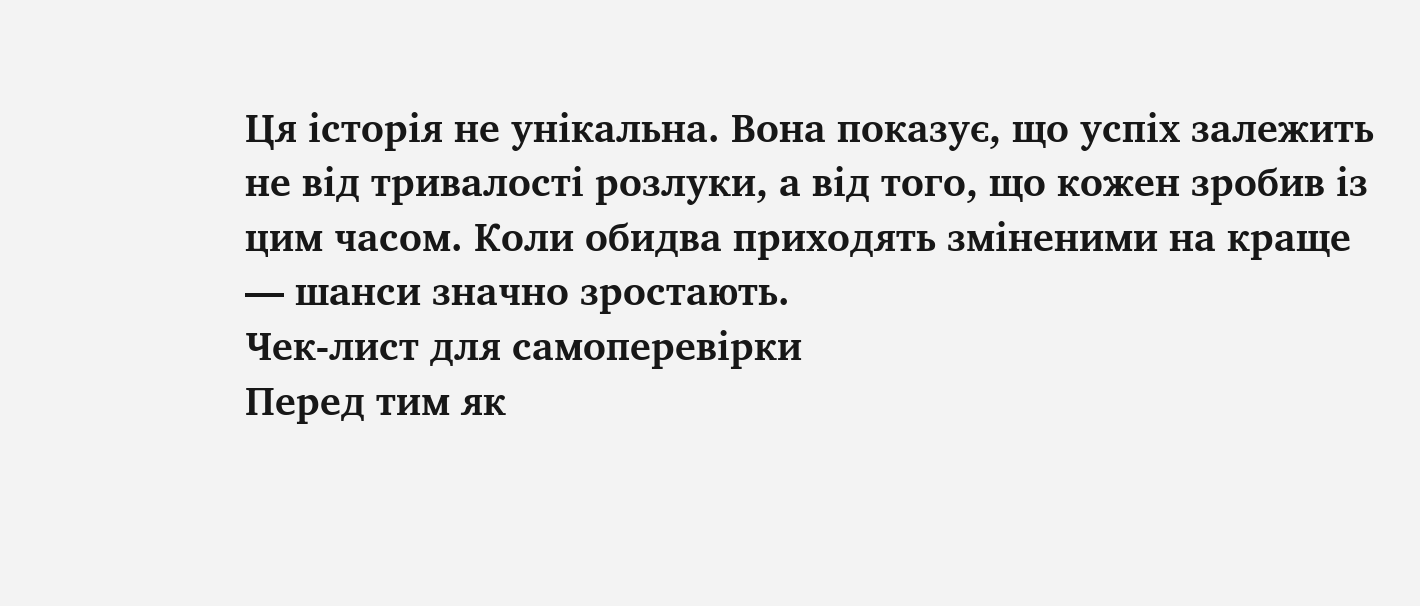Ця історія не унікальна. Вона показує, що успіх залежить не від тривалості розлуки, а від того, що кожен зробив із цим часом. Коли обидва приходять зміненими на краще — шанси значно зростають.
Чек-лист для самоперевірки
Перед тим як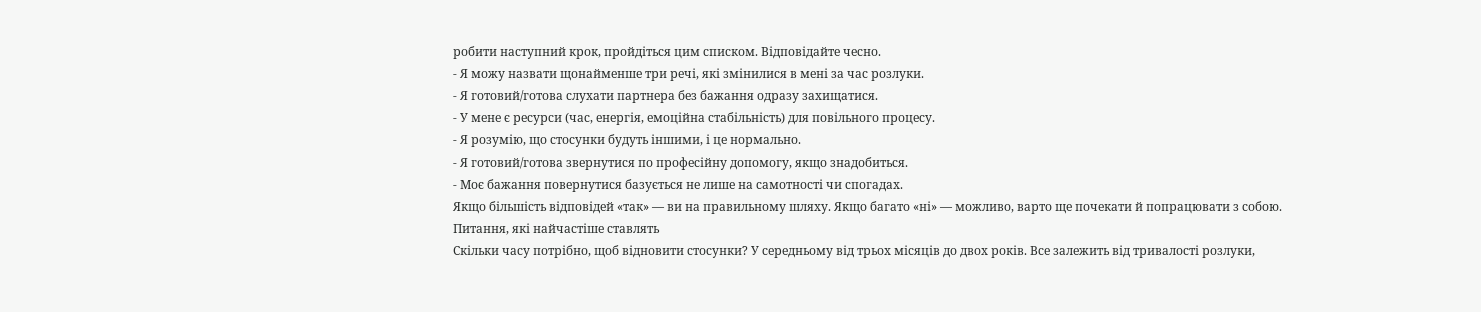робити наступний крок, пройдіться цим списком. Відповідайте чесно.
- Я можу назвати щонайменше три речі, які змінилися в мені за час розлуки.
- Я готовий/готова слухати партнера без бажання одразу захищатися.
- У мене є ресурси (час, енергія, емоційна стабільність) для повільного процесу.
- Я розумію, що стосунки будуть іншими, і це нормально.
- Я готовий/готова звернутися по професійну допомогу, якщо знадобиться.
- Моє бажання повернутися базується не лише на самотності чи спогадах.
Якщо більшість відповідей «так» — ви на правильному шляху. Якщо багато «ні» — можливо, варто ще почекати й попрацювати з собою.
Питання, які найчастіше ставлять
Скільки часу потрібно, щоб відновити стосунки? У середньому від трьох місяців до двох років. Все залежить від тривалості розлуки,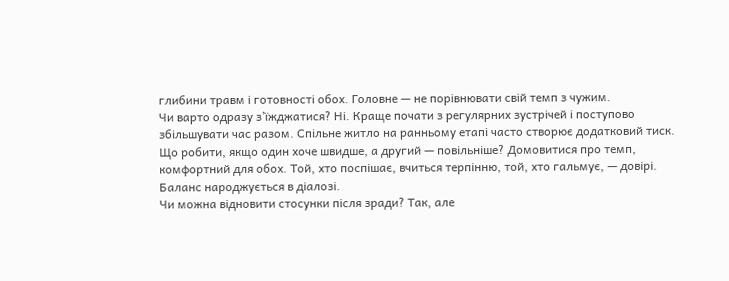глибини травм і готовності обох. Головне — не порівнювати свій темп з чужим.
Чи варто одразу з’їжджатися? Ні. Краще почати з регулярних зустрічей і поступово збільшувати час разом. Спільне житло на ранньому етапі часто створює додатковий тиск.
Що робити, якщо один хоче швидше, а другий — повільніше? Домовитися про темп, комфортний для обох. Той, хто поспішає, вчиться терпінню, той, хто гальмує, — довірі. Баланс народжується в діалозі.
Чи можна відновити стосунки після зради? Так, але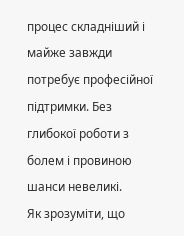процес складніший і майже завжди потребує професійної підтримки. Без глибокої роботи з болем і провиною шанси невеликі.
Як зрозуміти, що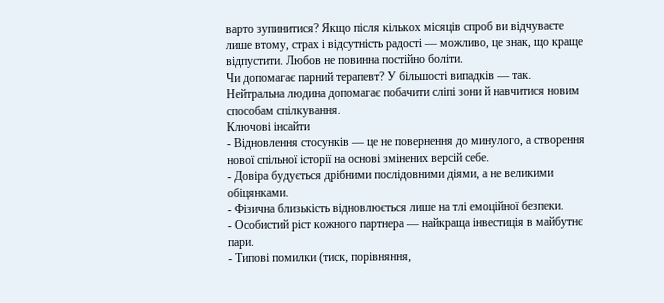варто зупинитися? Якщо після кількох місяців спроб ви відчуваєте лише втому, страх і відсутність радості — можливо, це знак, що краще відпустити. Любов не повинна постійно боліти.
Чи допомагає парний терапевт? У більшості випадків — так. Нейтральна людина допомагає побачити сліпі зони й навчитися новим способам спілкування.
Ключові інсайти
- Відновлення стосунків — це не повернення до минулого, а створення нової спільної історії на основі змінених версій себе.
- Довіра будується дрібними послідовними діями, а не великими обіцянками.
- Фізична близькість відновлюється лише на тлі емоційної безпеки.
- Особистий ріст кожного партнера — найкраща інвестиція в майбутнє пари.
- Типові помилки (тиск, порівняння,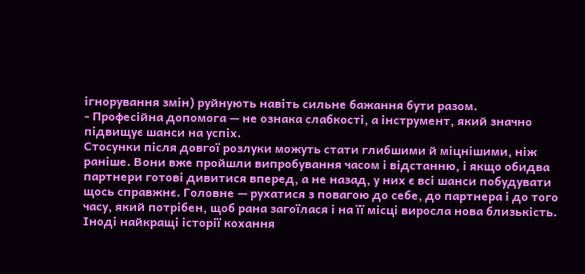ігнорування змін) руйнують навіть сильне бажання бути разом.
- Професійна допомога — не ознака слабкості, а інструмент, який значно підвищує шанси на успіх.
Стосунки після довгої розлуки можуть стати глибшими й міцнішими, ніж раніше. Вони вже пройшли випробування часом і відстанню, і якщо обидва партнери готові дивитися вперед, а не назад, у них є всі шанси побудувати щось справжнє. Головне — рухатися з повагою до себе, до партнера і до того часу, який потрібен, щоб рана загоїлася і на її місці виросла нова близькість. Іноді найкращі історії кохання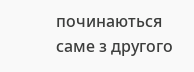починаються саме з другого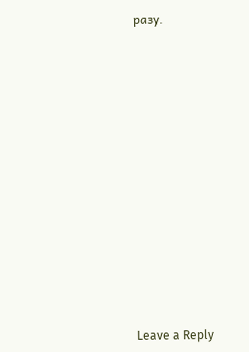разу.















Leave a Reply